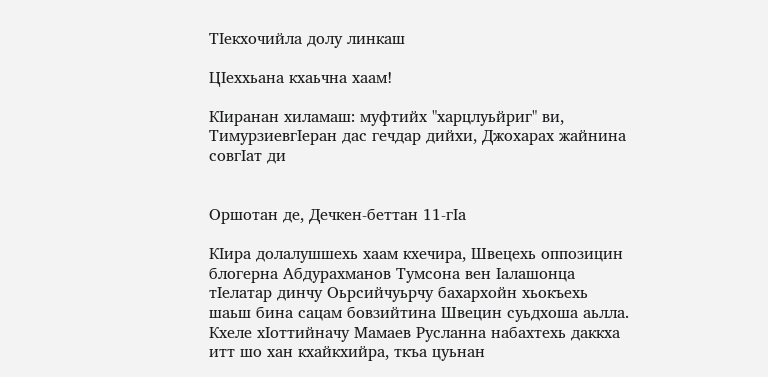ТIекхочийла долу линкаш

ЦIеххьана кхаьчна хаам!

КIиранан хиламаш: муфтийх "харцлуьйриг" ви, ТимурзиевгIеран дас гечдар дийхи, Джохарах жайнина совгIат ди


Оршотан де, Дечкен-беттан 11-гIа

КIира долалушшехь хаам кхечира, Швецехь оппозицин блогерна Абдурахманов Тумсона вен Iалашонца тIелатар динчу Оьрсийчуьрчу бахархойн хьокъехь шаьш бина сацам бовзийтина Швецин суьдхоша аьлла. Кхеле хIоттийначу Мамаев Русланна набахтехь даккха итт шо хан кхайкхийра, ткъа цуьнан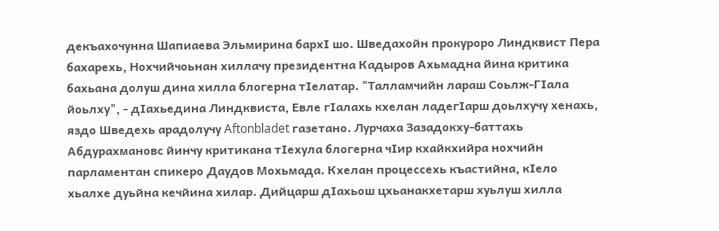декъахочунна Шапиаева Эльмирина бархI шо. Шведахойн прокуроро Линдквист Пера бахарехь, Нохчийчоьнан хиллачу президентна Кадыров Ахьмадна йина критика бахьана долуш дина хилла блогерна тIелатар. "Талламчийн лараш Соьлж-ГIала йоьлху", - дIахьедина Линдквиста, Евле гIалахь кхелан ладегIарш доьлхучу хенахь, яздо Шведехь арадолучу Aftonbladet газетано. Лурчаха Зазадокху-баттахь Абдурахмановс йинчу критикана тIехула блогерна чIир кхайкхийра нохчийн парламентан спикеро Даудов Мохьмада. Кхелан процессехь къастийна, кIело хьалхе дуьйна кечйина хилар. Дийцарш дIахьош цхьанакхетарш хуьлуш хилла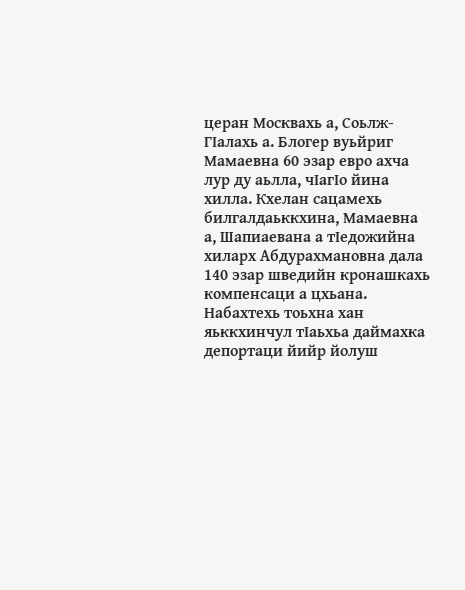церан Москвахь а, Соьлж-ГIалахь а. Блогер вуьйриг Мамаевна 60 эзар евро ахча лур ду аьлла, чIагIо йина хилла. Кхелан сацамехь билгалдаьккхина, Мамаевна а, Шапиаевана а тIедожийна хиларх Абдурахмановна дала 140 эзар шведийн кронашкахь компенсаци а цхьана. Набахтехь тоьхна хан яьккхинчул тIаьхьа даймахка депортаци йийр йолуш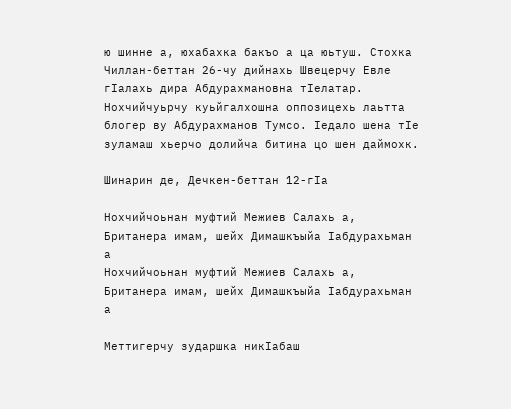ю шинне а, юхабахка бакъо а ца юьтуш. Стохка Чиллан-беттан 26-чу дийнахь Швецерчу Евле гIалахь дира Абдурахмановна тIелатар. Нохчийчуьрчу куьйгалхошна оппозицехь лаьтта блогер ву Абдурахманов Тумсо. Iедало шена тIе зуламаш хьерчо долийча битина цо шен даймохк.

Шинарин де, Дечкен-беттан 12-гIа

Нохчийчоьнан муфтий Межиев Салахь а, Британера имам, шейх Димашкъыйа Iабдурахьман а
Нохчийчоьнан муфтий Межиев Салахь а, Британера имам, шейх Димашкъыйа Iабдурахьман а

Меттигерчу зударшка никIабаш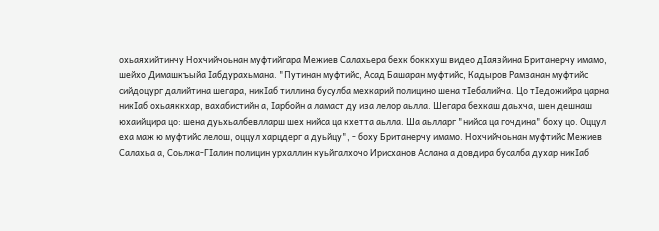охьаяхийтинчу Нохчийчоьнан муфтийгара Межиев Салахьера бехк боккхуш видео дIаязйина Британерчу имамо, шейхо Димашкъыйа Iабдурахьмана. "Путинан муфтийс, Асад Башаран муфтийс, Кадыров Рамзанан муфтийс сийдоцург далийтина шегара, никIаб тиллина бусулба мехкарий полицино шена тIебалийча. Цо тIедожийра царна никIаб охьаяккхар, вахабистийн а, Iарбойн а ламаст ду иза лелор аьлла. Шегара бехкаш даьхча, шен дешнаш юхаийцира цо: шена дуьхьалбевлларш шех нийса ца кхетта аьлла. Ша аьлларг "нийса ца гочдина" боху цо. Оццул еха маж ю муфтийс лелош, оццул харцдерг а дуьйцу", - боху Британерчу имамо. Нохчийчоьнан муфтийс Межиев Салахьа а, Соьлжа-ГIалин полицин урхаллин куьйгалхочо Ирисханов Аслана а довдира бусалба духар никIаб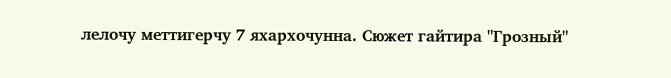лелочу меттигерчу 7 яхархочунна. Сюжет гайтира "Грозный"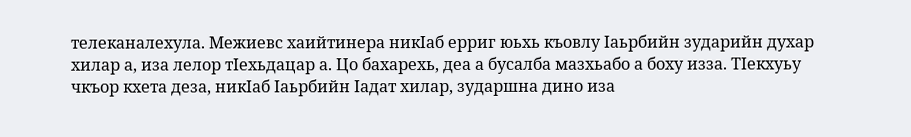телеканалехула. Межиевс хаийтинера никIаб ерриг юьхь къовлу Iаьрбийн зударийн духар хилар а, иза лелор тIехьдацар а. Цо бахарехь, деа а бусалба мазхьабо а боху изза. ТIекхуьу чкъор кхета деза, никIаб Iаьрбийн Iадат хилар, зударшна дино иза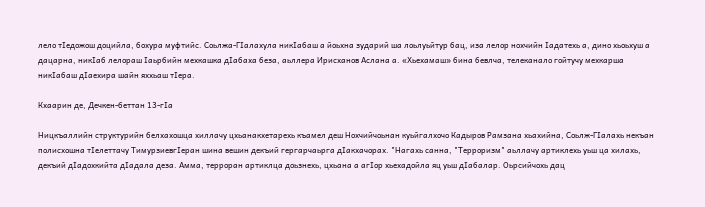лело тIедожош доцийла, бохура муфтийс. Соьлжа-ГIалахула никIабаш а йоьхна зударий ша лоьлуьйтур бац, иза лелор нохчийн Iадатехь а, дино хьоьхуш а дацарна, никIаб лелораш Iаьрбийн мехкашка дIабаха беза, аьллера Ирисханов Аслана а. «Хьехамаш» бина бевлча, телеканало гойтучу мехкарша никIабаш дIаехира шайн яххьаш тIера.

Кхаарин де, Дечкен-беттан 13-гIа

Ницкъаллийн структурийн белхахошца хиллачу цхьанакхетарехь къамел деш Нохчийчоьнан куьйгалхочо Кадыров Рамзана хьахийна, Соьлж-ГIалахь некъан полисхошна тIелеттачу ТимурзиевгIеран шина вешин декъий гергарчаьрга дIакхачорах. "Нагахь санна, "Терроризм" аьллачу артиклехь уьш ца хилахь, декъий дIадохкийта дIадала деза. Амма, терроран артиклца доьзнехь, цхьана а агIор хьехадойла яц уьш дIабалар. Оьрсийчохь дац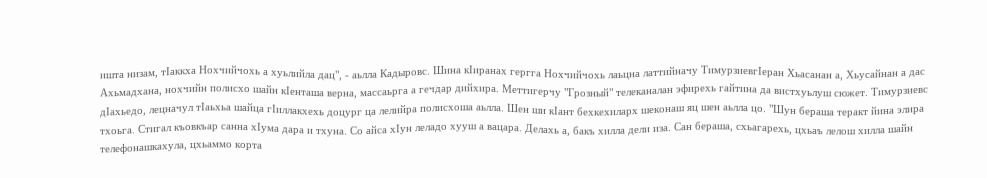ишта низам, тIаккха Нохчийчохь а хуьлийла дац", - аьлла Кадыровс. Шина кIиранах гергга Нохчийчохь лаьцна латтийначу ТимурзиевгIеран Хьасанан а, Хьусайнан а дас Ахьмадхана, нохчийн полисхо шайн кIенташа верна, массаьрга а гечдар дийхира. Меттигерчу "Грозный" телеканалан эфирехь гайтина да вистхуьлуш сюжет. Тимурзиевс дIахьедо, лецначул тIаьхьа шайца гIиллакхехь доцург ца лелийра полисхоша аьлла. Шен ши кIант бехкехиларх шеконаш яц шен аьлла цо. "Шун бераша теракт йина элира тхоьга. Стигал къовкъар санна хIума дара и тхуна. Со айса хIун леладо хууш а вацара. Делахь а, бакъ хилла дели иза. Сан бераша, схьагарехь, цхьаъ лелош хилла шайн телефонашкахула, цхьаммо корта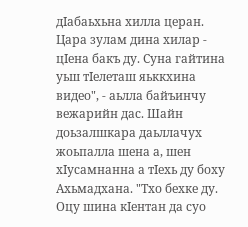дIабаьхьна хилла церан. Цара зулам дина хилар - цIена бакъ ду. Суна гайтина уьш тIелеташ яьккхина видео", - аьлла байъинчу вежарийн дас. Шайн доьзалшкара даьллачух жоьпалла шена а, шен хIусамнанна а тIехь ду боху Ахьмадхана. "Тхо бехке ду. Оцу шина кIентан да суо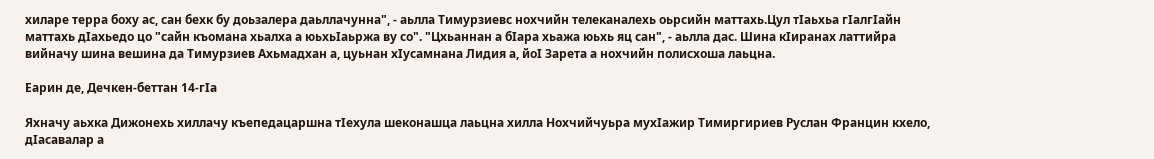хиларе терра боху ас, сан бехк бу доьзалера даьллачунна", - аьлла Тимурзиевс нохчийн телеканалехь оьрсийн маттахь.Цул тIаьхьа гIалгIайн маттахь дIахьедо цо "сайн къомана хьалха а юьхьIаьржа ву со". "Цхьаннан а бIара хьажа юьхь яц сан", - аьлла дас. Шина кIиранах латтийра вийначу шина вешина да Тимурзиев Ахьмадхан а, цуьнан хIусамнана Лидия а, йоI Зарета а нохчийн полисхоша лаьцна.

Еарин де, Дечкен-беттан 14-гIа

Яхначу аьхка Дижонехь хиллачу къепедацаршна тIехула шеконашца лаьцна хилла Нохчийчуьра мухIажир Тимиргириев Руслан Францин кхело, дIасавалар а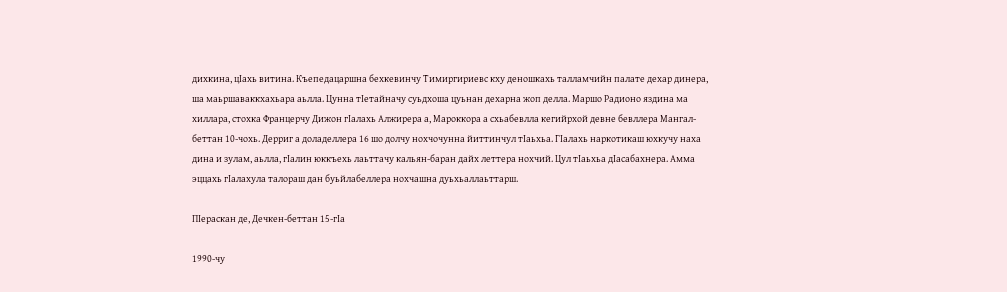дихкина, цIахь витина. Къепедацаршна бехкевинчу Тимиргириевс кху деношкахь талламчийн палате дехар динера, ша маьршаваккхахьара аьлла. Цунна тIетайначу суьдхоша цуьнан дехарна жоп делла. Маршо Радионо яздина ма хиллара, стохка Францерчу Дижон гIалахь Алжирера а, Мароккора а схьабевлла кегийрхой девне бевллера Мангал-беттан 10-чохь. Дерриг а доладеллера 16 шо долчу нохчочунна йиттинчул тIаьхьа. ГIалахь наркотикаш юхкучу наха дина и зулам, аьлла, гIалин юккъехь лаьттачу кальян-баран дайх леттера нохчий. Цул тIаьхьа дIасабахнера. Амма эццахь гIалахула талораш дан буьйлабеллера нохчашна дуьхьаллаьттарш.

ПIераскан де, Дечкен-беттан 15-гIа

1990-чу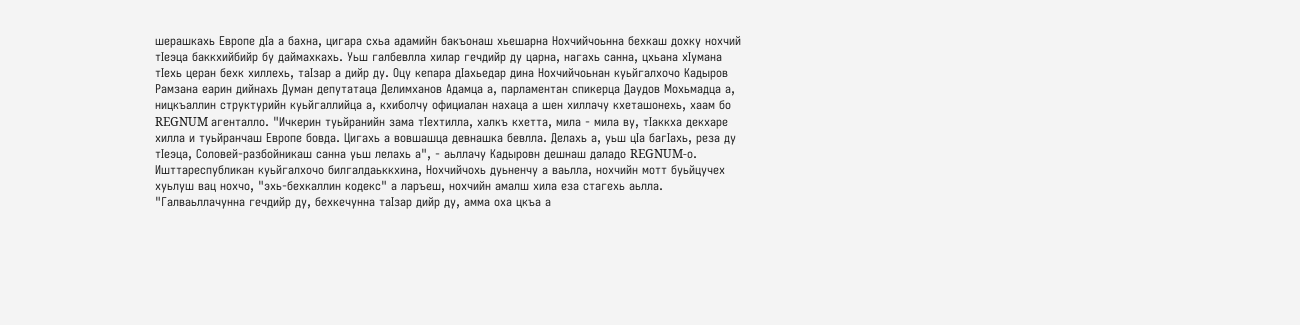шерашкахь Европе дIа а бахна, цигара схьа адамийн бакъонаш хьешарна Нохчийчоьнна бехкаш дохку нохчий тIеэца баккхийбийр бу даймахкахь. Уьш галбевлла хилар гечдийр ду царна, нагахь санна, цхьана хIумана тIехь церан бехк хиллехь, таIзар а дийр ду. Оцу кепара дIахьедар дина Нохчийчоьнан куьйгалхочо Кадыров Рамзана еарин дийнахь Думан депутатаца Делимханов Адамца а, парламентан спикерца Даудов Мохьмадца а, ницкъаллин структурийн куьйгаллийца а, кхиболчу официалан нахаца а шен хиллачу кхеташонехь, хаам бо REGNUM агенталло. "Ичкерин туьйранийн зама тIехтилла, халкъ кхетта, мила - мила ву, тIаккха декхаре хилла и туьйранчаш Европе бовда. Цигахь а вовшашца девнашка бевлла. Делахь а, уьш цIа багIахь, реза ду тIеэца, Соловей-разбойникаш санна уьш лелахь а", - аьллачу Кадыровн дешнаш даладо REGNUM-о. Ишттареспубликан куьйгалхочо билгалдаьккхина, Нохчийчохь дуьненчу а ваьлла, нохчийн мотт буьйцучех хуьлуш вац нохчо, "эхь-бехкаллин кодекс" а ларъеш, нохчийн амалш хила еза стагехь аьлла. "Галваьллачунна гечдийр ду, бехкечунна таIзар дийр ду, амма оха цкъа а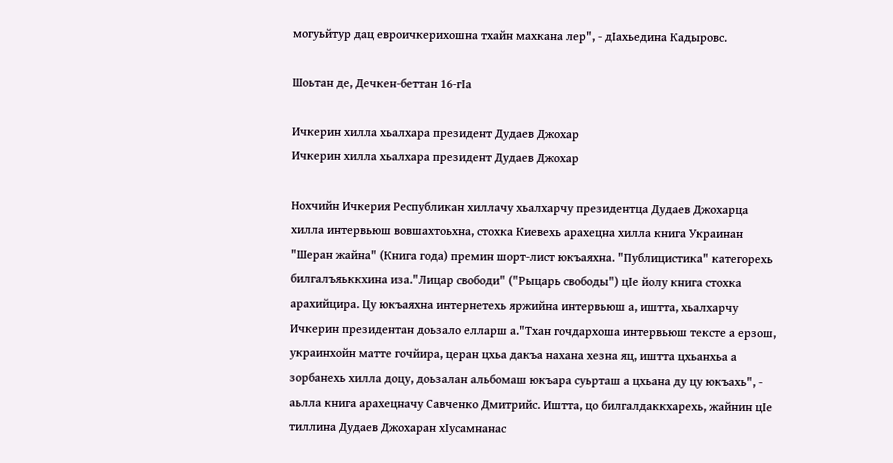могуьйтур дац евроичкерихошна тхайн махкана лер", - дIахьедина Кадыровс.

Шоьтан де, Дечкен-беттан 16-гIа

Ичкерин хилла хьалхара президент Дудаев Джохар
Ичкерин хилла хьалхара президент Дудаев Джохар

Нохчийн Ичкерия Республикан хиллачу хьалхарчу президентца Дудаев Джохарца хилла интервьюш вовшахтоьхна, стохка Киевехь арахецна хилла книга Украинан "Шеран жайна" (Книга года) премин шорт-лист юкъаяхна. "Публицистика" категорехь билгалъяьккхина иза."Лицар свободи" ("Рыцарь свободы") цIе йолу книга стохка арахийцира. Цу юкъаяхна интернетехь яржийна интервьюш а, иштта, хьалхарчу Ичкерин президентан доьзало елларш а."Тхан гочдархоша интервьюш тексте а ерзош, украинхойн матте гочйира, церан цхьа дакъа нахана хезна яц, иштта цхьанхьа а зорбанехь хилла доцу, доьзалан альбомаш юкъара суьрташ а цхьана ду цу юкъахь", - аьлла книга арахецначу Савченко Дмитрийс. Иштта, цо билгалдаккхарехь, жайнин цIе тиллина Дудаев Джохаран хIусамнанас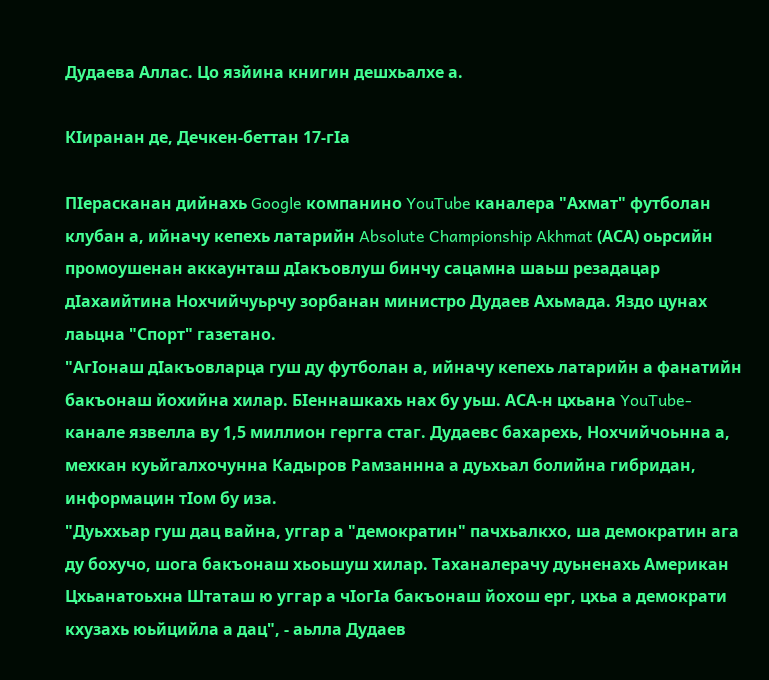Дудаева Аллас. Цо язйина книгин дешхьалхе а.

КIиранан де, Дечкен-беттан 17-гIа

ПIерасканан дийнахь Google компанино YouTube каналера "Ахмат" футболан клубан а, ийначу кепехь латарийн Absolute Championship Akhmat (АСА) оьрсийн промоушенан аккаунташ дIакъовлуш бинчу сацамна шаьш резадацар дIахаийтина Нохчийчуьрчу зорбанан министро Дудаев Ахьмада. Яздо цунах лаьцна "Спорт" газетано.
"АгIонаш дIакъовларца гуш ду футболан а, ийначу кепехь латарийн а фанатийн бакъонаш йохийна хилар. БIеннашкахь нах бу уьш. АСА-н цхьана YouTube-канале язвелла ву 1,5 миллион гергга стаг. Дудаевс бахарехь, Нохчийчоьнна а, мехкан куьйгалхочунна Кадыров Рамзаннна а дуьхьал болийна гибридан, информацин тIом бу иза.
"Дуьххьар гуш дац вайна, уггар а "демократин" пачхьалкхо, ша демократин ага ду бохучо, шога бакъонаш хьоьшуш хилар. Таханалерачу дуьненахь Американ Цхьанатоьхна Штаташ ю уггар а чIогIа бакъонаш йохош ерг, цхьа а демократи кхузахь юьйцийла а дац", - аьлла Дудаев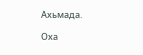Ахьмада.

Оха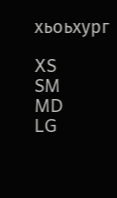хьоьхург

XS
SM
MD
LG